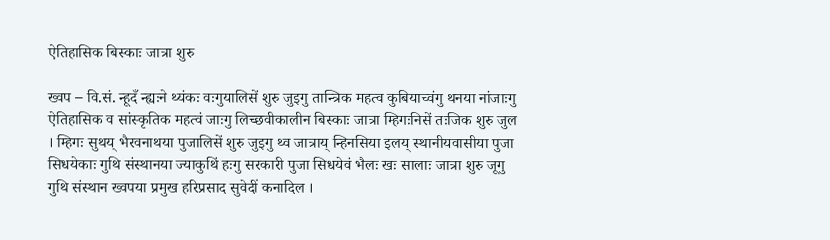ऐतिहासिक बिस्काः जात्रा शुरु

ख्वप – वि.सं. न्हूदँ न्ह्यःने थ्यंकः वःगुयालिसें शुरु जुइगु तान्त्रिक महत्व कुबियाच्वंगु थनया नांजाःगु ऐतिहासिक व सांस्कृतिक महत्वं जाःगु लिच्छवीकालीन बिस्काः जात्रा म्हिगःनिसें तःजिक शुरु जुल । म्हिगः सुथय् भैरवनाथया पुजालिसें शुरु जुइगु थ्व जात्राय् न्हिनसिया इलय् स्थानीयवासीया पुजा सिधयेकाः गुथि संस्थानया ज्याकुथिं हःगु सरकारी पुजा सिधयेवं भैलः खः सालाः जात्रा शुरु जूगु गुथि संस्थान ख्वपया प्रमुख हरिप्रसाद सुवेदीं कनादिल ।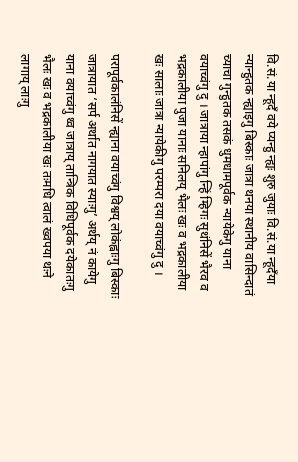वि.सं.या न्हूदँ वये प्यन्हु न्ह्यः शुरु जुयाः वि.सं.या न्हूदँया न्यान्हुतक न्ह्याइगु बिस्काः जात्रा थनया स्थानीय वासिन्दातं च्याचा गुन्हुतक तसकं धुमधामपूर्वक न्यायेकेगु याना वयाच्वंगु दु । जात्राया न्हापांगु न्हिं म्हिगः सुथंनिसें भैरव व भद्रकालीया पुजा यानाः सनिलय् भैलः खः व भद्रकालीया खः सालाः जात्रा न्यायेकीगु परम्परा दया वयाच्वंगु दु ।

परापूर्वकालंनिसें न्ह्याना वयाच्वंगु विश्वय् लोकंह्वाःगु बिस्काः जात्रायात ‘सर्प अर्थात नागयात स्याःगु’ अर्थय् नं कायेगु याना वयाच्वंगु थ्व जात्राय् तान्त्रिक विधिपूर्वक दयेकातःगु भैलः खः व भद्रकालीया खः तःमधि त्वालं ख्वपया थःने लागाय् लाःगु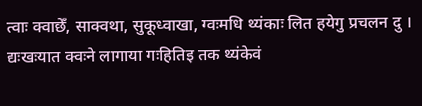त्वाः क्वाछेँ, साक्वथा, सुकूध्वाखा, ग्वःमधि थ्यंकाः लित हयेगु प्रचलन दु । द्यःखःयात क्वःने लागाया गःहितिइ तक थ्यंकेवं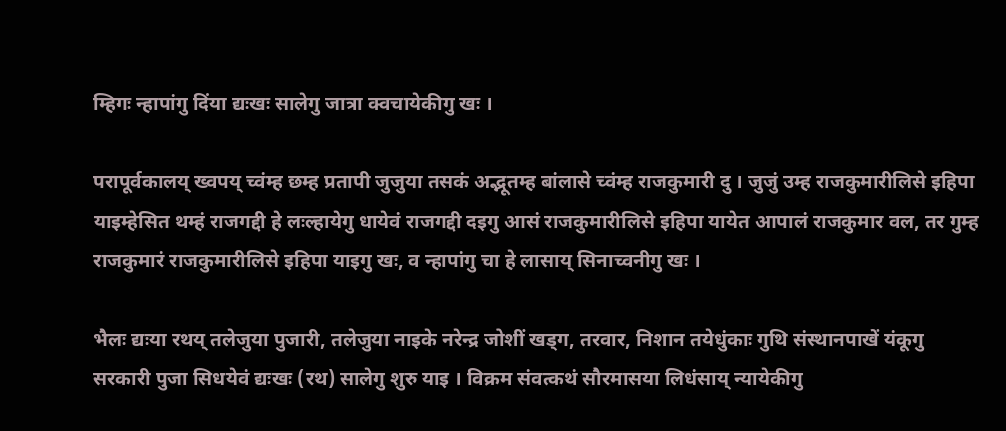म्हिगः न्हापांगु दिंया द्यःखः सालेगु जात्रा क्वचायेकीगु खः ।

परापूर्वकालय् ख्वपय् च्वंम्ह छम्ह प्रतापी जुजुया तसकं अद्भूतम्ह बांलासे च्वंम्ह राजकुमारी दु । जुजुं उम्ह राजकुमारीलिसे इहिपा याइम्हेसित थम्हं राजगद्दी हे लःल्हायेगु धायेवं राजगद्दी दइगु आसं राजकुमारीलिसे इहिपा यायेत आपालं राजकुमार वल, तर गुम्ह राजकुमारं राजकुमारीलिसे इहिपा याइगु खः, व न्हापांगु चा हे लासाय् सिनाच्वनीगु खः ।

भैलः द्यःया रथय् तलेजुया पुजारी, तलेजुया नाइके नरेन्द्र जोशीं खड्ग, तरवार, निशान तयेधुंकाः गुथि संस्थानपाखें यंकूगु सरकारी पुजा सिधयेवं द्यःखः (रथ) सालेगु शुरु याइ । विक्रम संवत्कथं सौरमासया लिधंसाय् न्यायेकीगु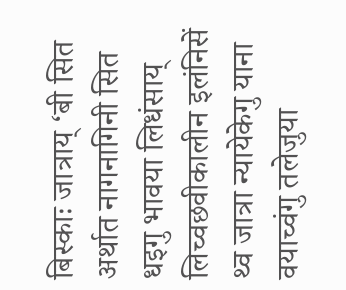बिस्काः जात्राय् ‘बी सित अर्थात नागनागिनी सित धइगु भावया लिधंसाय् लिच्वछवीकालीन इलंनिसें थ्व जात्रा न्यायेकेगु याना वयाच्वंगु तलेजुया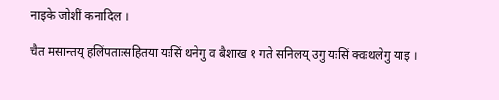नाइके जोशीं कनादिल ।

चैत मसान्तय् हलिंपताःसहितया यःसिं थनेगु व बैशाख १ गते सनिलय् उगु यःसिं क्वःथलेगु याइ ।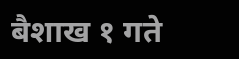बैशाख १ गते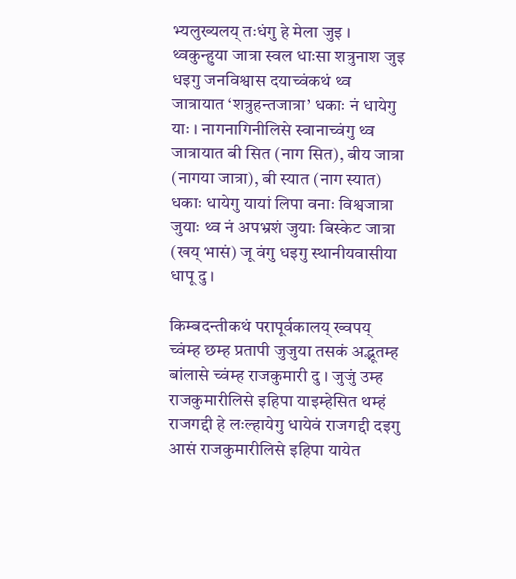भ्यलुख्यलय् तःधंगु हे मेला जुइ । थ्वकुन्हुया जात्रा स्वल धाःसा शत्रुनाश जुइ धइगु जनविश्वास दयाच्वंकथं थ्व जात्रायात ‘शत्रुहन्तजात्रा’ धकाः नं धायेगु याः । नागनागिनीलिसे स्वानाच्वंगु थ्व जात्रायात बी सित (नाग सित), बीय जात्रा (नागया जात्रा), बी स्यात (नाग स्यात) धकाः धायेगु यायां लिपा वनाः विश्वजात्रा जुयाः थ्व नं अपभ्रशं जुयाः बिस्केट जात्रा (खय् भासं) जू वंगु धइगु स्थानीयवासीया धापू दु ।

किम्बदन्तीकथं परापूर्वकालय् ख्वपय् च्वंम्ह छम्ह प्रतापी जुजुया तसकं अद्भूतम्ह बांलासे च्वंम्ह राजकुमारी दु । जुजुं उम्ह राजकुमारीलिसे इहिपा याइम्हेसित थम्हं राजगद्दी हे लःल्हायेगु धायेवं राजगद्दी दइगु आसं राजकुमारीलिसे इहिपा यायेत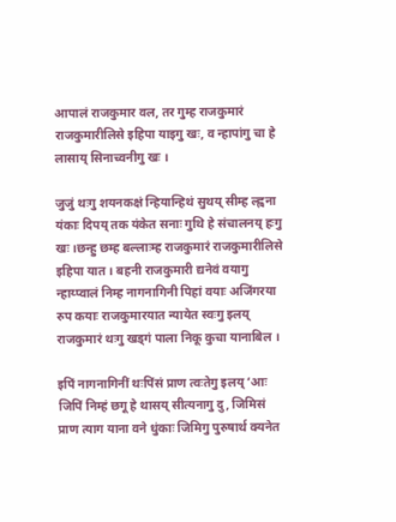आपालं राजकुमार वल, तर गुम्ह राजकुमारं राजकुमारीलिसे इहिपा याइगु खः, व न्हापांगु चा हे लासाय् सिनाच्वनीगु खः ।

जुजुं थःगु शयनकक्षं न्हियान्हिथं सुथय् सीम्ह ल्ह्वना यंकाः दिपय् तक यंकेत सनाः गुथि हे संचालनय् हःगु खः ।छन्हु छम्ह बल्लाःम्ह राजकुमारं राजकुमारीलिसे इहिपा यात । बहनी राजकुमारी द्यनेवं वयागु न्हाय्प्वालं निम्ह नागनागिनी पिहां वयाः अजिंगरया रुप कयाः राजकुमारयात न्यायेत स्वःगु इलय् राजकुमारं थःगु खड्गं पाला निकू कुचा यानाबिल ।

इपिं नागनागिनीं थःपिंसं प्राण त्वःतेगु इलय् ‘आः जिपिं निम्हं छगू हे थासय् सीत्यनागु दु, जिमिसं प्राण त्याग याना वने धुंकाः जिमिगु पुरुषार्थ क्यनेत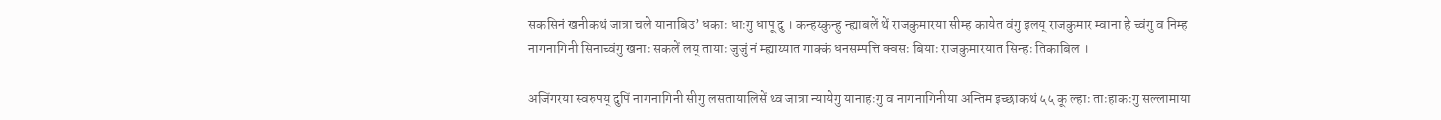सकसिनं खनीकथं जात्रा चले यानाबिउ’ धकाः धाःगु धापू दु । कन्हय्कुन्हु न्ह्याबलें थें राजकुमारया सीम्ह कायेत वंगु इलय् राजकुमार म्वाना हे च्वंगु व निम्ह नागनागिनी सिनाच्वंगु खनाः सकलें लय् तायाः जुजुं नं म्ह्याय्यात गाक्कं धनसम्पत्ति क्वसः बियाः राजकुमारयात सिन्हः तिकाबिल ।

अजिंगरया स्वरुपय् दुपिं नागनागिनी सीगु लसतायालिसें थ्व जात्रा न्यायेगु यानाहःगु व नागनागिनीया अन्तिम इच्छाकथं ५५ कू ल्हाः ताःहाकःगु सल्लामाया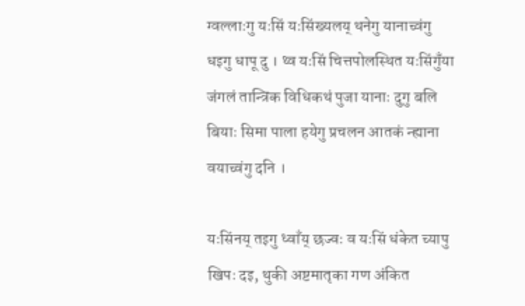ग्वल्लाःगु यःसिं यःसिंख्यलय् थनेगु यानाच्वंगु धइगु धापू दु । थ्व यःसिं चित्तपोलस्थित यःसिंगुँया जंगलं तान्त्रिक विधिकथं पुजा यानाः दुगु बलि बियाः सिमा पाला हयेगु प्रचलन आतकं न्ह्याना वयाच्वंगु दनि ।

यःसिंनय् तइगु ध्वाँय् छज्वः व यःसिं धंकेत च्यापु खिपः दइ, थुकी अष्टमातृका गण अंकित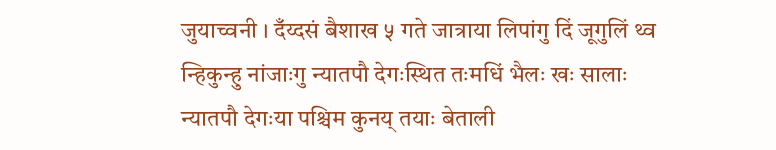जुयाच्वनी । दँय्दसं बैशाख ५ गते जात्राया लिपांगु दिं जूगुलिं थ्व न्हिकुन्हु नांजाःगु न्यातपौ देगःस्थित तःमधिं भैलः खः सालाः न्यातपौ देगःया पश्चिम कुनय् तयाः बेताली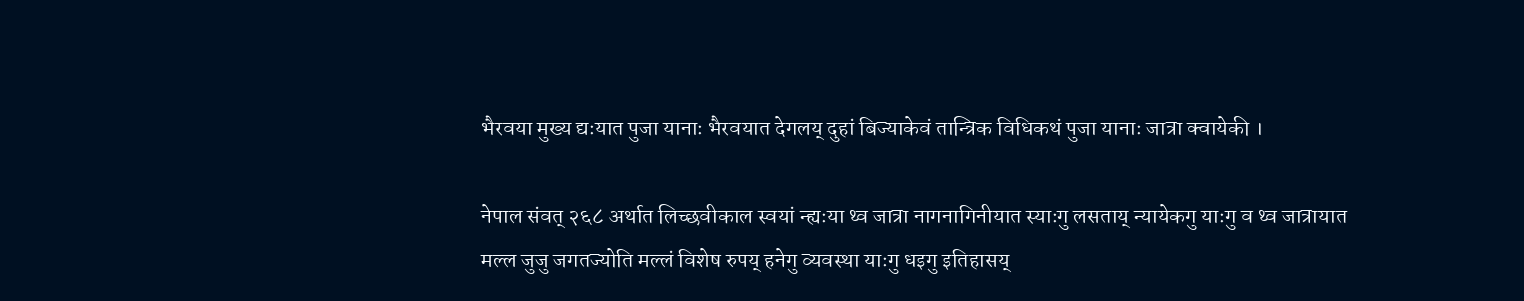भैरवया मुख्य द्यःयात पुजा यानाः भैरवयात देगलय् दुहां बिज्याकेवं तान्त्रिक विधिकथं पुजा यानाः जात्रा क्वायेकी ।

नेपाल संवत् २६८ अर्थात लिच्छवीकाल स्वयां न्ह्यःया थ्व जात्रा नागनागिनीयात स्याःगु लसताय् न्यायेकगु याःगु व थ्व जात्रायात मल्ल जुजु जगतज्योति मल्लं विशेष रुपय् हनेगु व्यवस्था याःगु धइगु इतिहासय्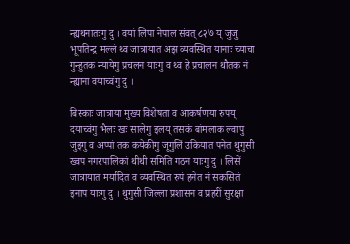न्ह्यथनातःगु दु । वयां लिपा नेपाल संवत् ८२७ य् जुजु भूपतिन्द्र मल्लं थ्व जात्रायात अझ व्यवस्थित यानाः च्याचा गुन्हुतक न्यायेगु प्रचलन याःगु व थ्व हे प्रचालन थौतक नं न्ह्याना वयाच्वंगु दु ।

बिस्काः जात्राया मुख्य विशेषता व आकर्षणया रुपय् दयाच्वंगु भैलः खः सालेगु इलय् तसकं बांमलाक ल्वापु जुइगु व अप्पां तक कयेकीगु जूगुलिं उकियात पनेत थुगुसी ख्वप नगरपालिकां थीथी समिति गठन याःगु दु । लिसें जात्रायात मर्यादित व व्यवस्थित रुपं हनेत नं सकसितं इनाप याःगु दु । थुगुसी जिल्ला प्रशासन व प्रहरीं सुरक्षा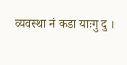व्यवस्था नं कडा याःगु दु ।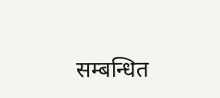सम्बन्धित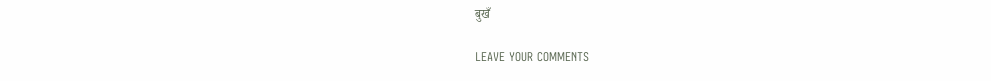बुखँ

LEAVE YOUR COMMENTS